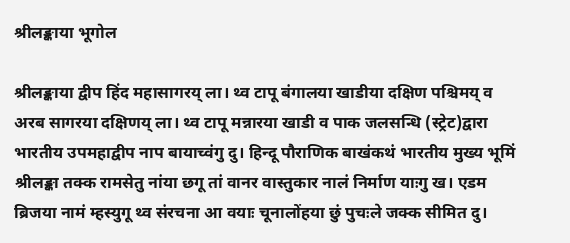श्रीलङ्काया भूगोल

श्रीलङ्काया द्वीप हिंद महासागरय् ला। थ्व टापू बंगालया खाडीया दक्षिण पश्चिमय् व अरब सागरया दक्षिणय् ला। थ्व टापू मन्नारया खाडी व पाक जलसन्धि (स्ट्रेट)द्वारा भारतीय उपमहाद्वीप नाप बायाच्वंगु दु। हिन्दू पौराणिक बाखंकथं भारतीय मुख्य भूमिं श्रीलङ्का तक्क रामसेतु नांया छगू तां वानर वास्तुकार नालं निर्माण याःगु ख। एडम ब्रिजया नामं म्हस्युगू थ्व संरचना आ वयाः चूनालोंहया छुं पुचःले जक्क सीमित दु।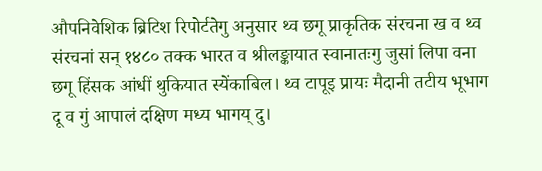औपनिवेशिक ब्रिटिश रिपोर्टतेगु अनुसार थ्व छगू प्राकृतिक संरचना ख व थ्व संरचनां सन् १४८० तक्क भारत व श्रीलङ्कायात स्वानातःगु जुसां लिपा वना छगू हिंसक आंधीं थुकियात स्येंकाबिल। थ्व टापूइ प्रायः मैदानी तटीय भूभाग दू व गुं आपालं दक्षिण मध्य भागय् दु।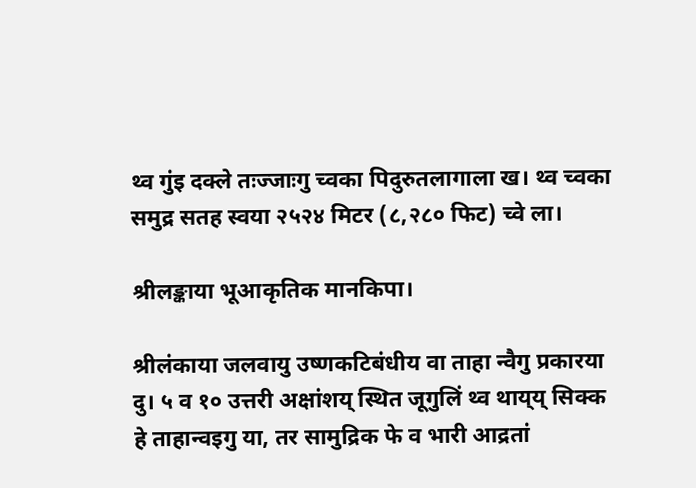थ्व गुंइ दक्ले तःज्जाःगु च्वका पिदुरुतलागाला ख। थ्व च्वका समुद्र सतह स्वया २५२४ मिटर (८,२८० फिट) च्वे ला।

श्रीलङ्काया भूआकृतिक मानकिपा।

श्रीलंकाया जलवायु उष्णकटिबंधीय वा ताहा न्वैगु प्रकारया दु। ५ व १० उत्तरी अक्षांशय् स्थित जूगुलिं थ्व थाय्‌य् सिक्क हे ताहान्वइगु या, तर सामुद्रिक फे व भारी आद्रतां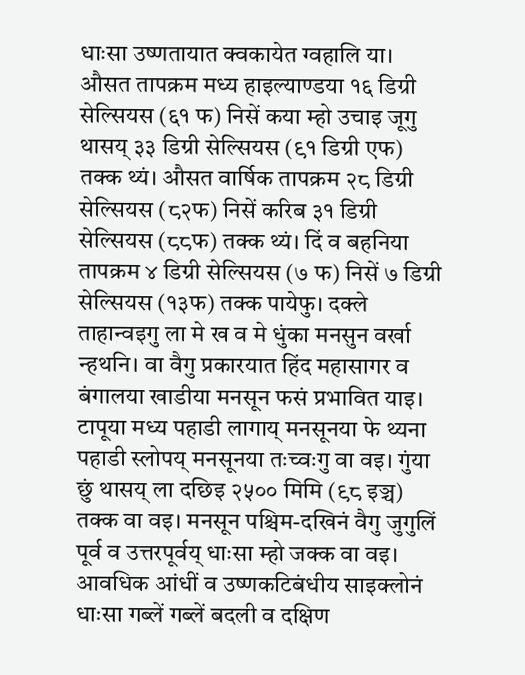धाःसा उष्णतायात क्वकायेत ग्वहालि या। औसत तापक्रम मध्य हाइल्याण्डया १६ डिग्री सेल्सियस (६१ फ) निसें कया म्हो उचाइ जूगु थासय् ३३ डिग्री सेल्सियस (९१ डिग्री एफ) तक्क थ्यं। औसत वार्षिक तापक्रम २८ डिग्री सेल्सियस (८२फ) निसें करिब ३१ डिग्री सेल्सियस (८८फ) तक्क थ्यं। दिं व बहनिया तापक्रम ४ डिग्री सेल्सियस (७ फ) निसें ७ डिग्री सेल्सियस (१३फ) तक्क पायेफु। दक्ले ताहान्वइगु ला मे ख व मे धुंका मनसुन वर्खा न्हथनि। वा वैगु प्रकारयात हिंद महासागर व बंगालया खाडीया मनसून फसं प्रभावित याइ। टापूया मध्य पहाडी लागाय् मनसूनया फे थ्यना पहाडी स्लोपय् मनसूनया तःच्वःगु वा वइ। गुंया छुं थासय्‌ ला दछिइ २५०० मिमि (९८ इञ्च) तक्क वा वइ। मनसून पश्चिम-दखिनं वैगु जुगुलिं पूर्व व उत्तरपूर्वय् धाःसा म्हो जक्क वा वइ। आवधिक आंधीं व उष्णकटिबंधीय साइक्लोनं धाःसा गब्लें गब्लें बदली व दक्षिण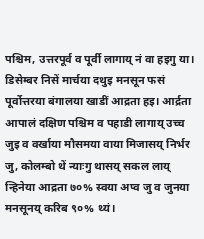पश्चिम, उत्तरपूर्व व पूर्वी लागाय् नं वा हइगु या। डिसेम्बर निसें मार्चया दथुइ मनसून फसं पूर्वोत्तरया बंगालया खाडीं आद्रता हइ। आर्द्रता आपालं दक्षिण पश्चिम व पहाडी लागाय् उच्च जुइ व वर्खाया मौसमया वाया मिजासय् निर्भर जु, कोलम्बो थें न्याःगु थासय् सकल लाय् न्हिनेया आद्रता ७०% स्वया अप्व जु व जुनया मनसूनय् करिब ९०% थ्यं।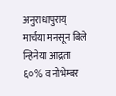अनुराधापुराय् मार्चया मनसून बिले न्हिनेया आद्रता ६०% व नोभेम्बर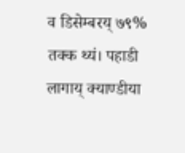व डिसेम्बरय् ७९% तक्क थ्यं। पहाडी लागाय् क्याण्डीया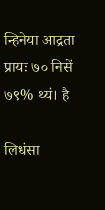न्हिनेया आद्रता प्रायः ७० निसें ७९% थ्यं। है

लिधंसा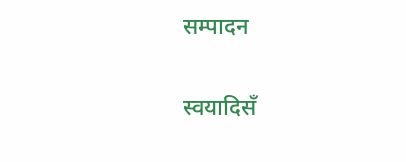सम्पादन

स्वयादिसँ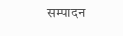सम्पादन